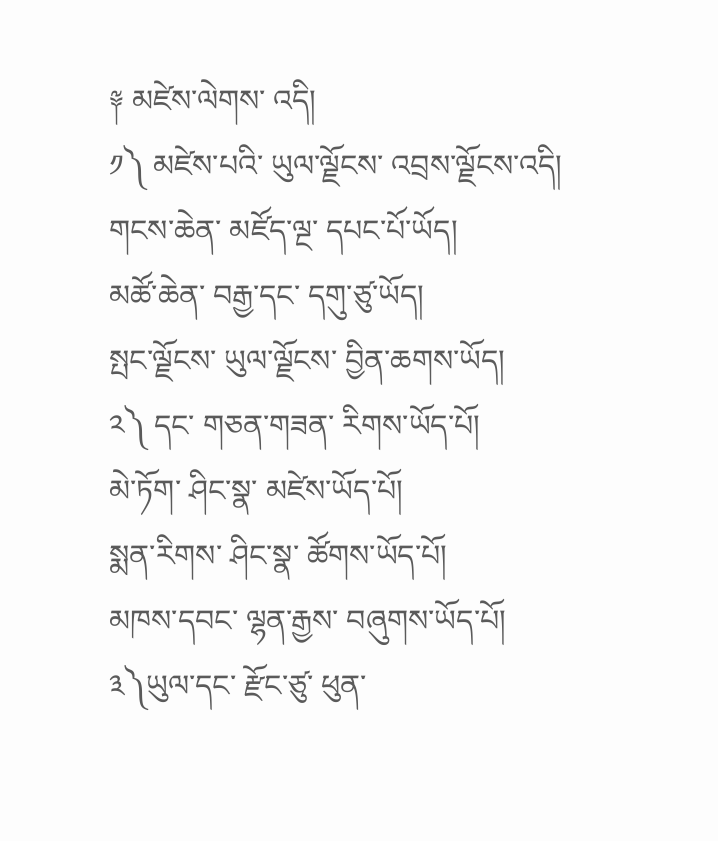༈ མཛེས་ལེགས་ འདི།
༡༽ མཛེས་པའི་ ཡུལ་ལྗོངས་ འབྲས་ལྗོངས་འདི།
གངས་ཆེན་ མཛོད་ལྔ་ དཔང་པོ་ཡོད།
མཚོ་ཆེན་ བརྒྱ་དང་ དགུ་ཙུ་ཡོད།
སྤང་ལྗོངས་ ཡུལ་ལྗོངས་ བྱིན་ཆགས་ཡོད།
༢༽ དང་ གཅན་གཟན་ རིགས་ཡོད་པོ།
མེ་ཏོག་ ཤིང་སྣ་ མཛེས་ཡོད་པོ།
སྨན་རིགས་ ཤིང་སྣ་ ཚོགས་ཡོད་པོ།
མཁས་དབང་ ལྷན་རྒྱས་ བཞུགས་ཡོད་པོ།
༣༽ཡུལ་དང་ རྫོང་ཙུ་ ཕུན་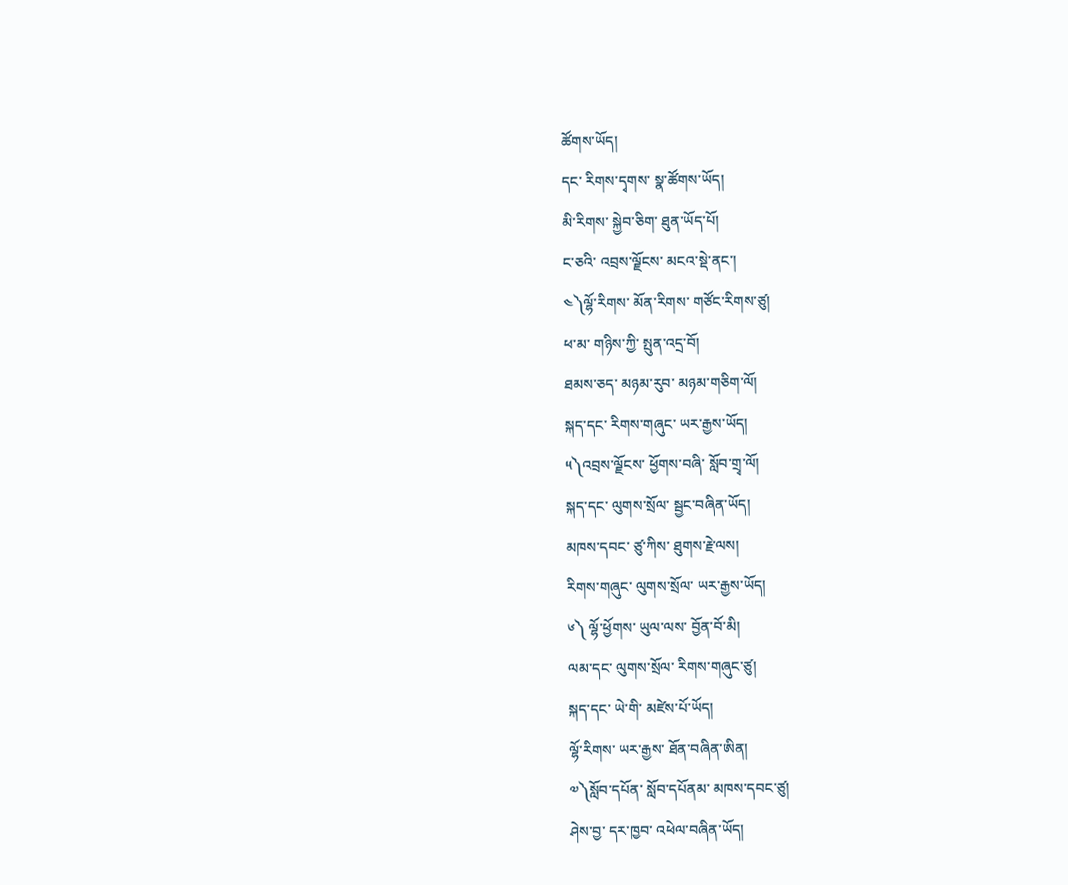ཚོགས་ཡོད།
དང་ རིགས་དྭགས་ སྣ་ཚོགས་ཡོད།
མི་རིགས་ སྐྱེབ་ཅིག་ ཐུན་ཡོད་པོ།
ང་ཅའི་ འབྲས་ལྗོངས་ མངའ་སྡེ་ནང་།
༤༽ལྷོ་རིགས་ མོན་རིགས་ གཙོང་རིགས་ཙུ།
ཕ་མ་ གཉིས་ཀྱི་ སྤུན་འདྲ་བོ།
ཐམས་ཅད་ མཉམ་རུབ་ མཉམ་གཅིག་ལོ།
སྐད་དང་ རིགས་གཞུང་ ཡར་རྒྱས་ཡོད།
༥༽འབྲས་ལྗོངས་ ཕྱོགས་བཞི་ སློབ་གྲྭ་ལོ།
སྐད་དང་ ལུགས་སྲོལ་ སྦྱང་བཞིན་ཡོད།
མཁས་དབང་ ཙུ་ཀིས་ ཐུགས་རྗེ་ལས།
རིགས་གཞུང་ ལུགས་སྲོལ་ ཡར་རྒྱས་ཡོད།
༦༽ ལྷོ་ཕྱོགས་ ཡུལ་ལས་ བྱོན་བོ་མི།
ལམ་དང་ ལུགས་སྲོལ་ རིགས་གཞུང་ཙུ།
སྐད་དང་ ཡེ་གི་ མཛེས་པོ་ཡོད།
ལྷོ་རིགས་ ཡར་རྒྱས་ ཐོན་བཞིན་ཨིན།
༧༽སློབ་དཔོན་ སློབ་དཔོནམ་ མཁས་དབང་ཙུ།
ཤེས་བྱ་ དར་ཁྱབ་ འཕེལ་བཞིན་ཡོད།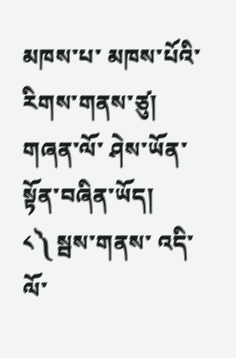མཁས་པ་ མཁས་པོའི་ རིགས་གནས་ཙུ།
གཞན་ལོ་ ཤེས་ཡོན་ སྟོན་བཞིན་ཡོད།
༨༽ སྦས་གནས་ འདི་ལོ་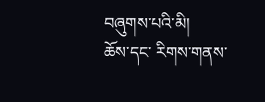བཞུགས་པའི་མི།
ཆོས་དང་ རིགས་གནས་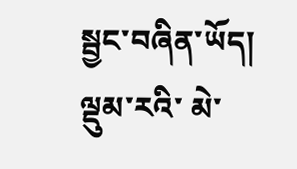སྦྱང་བཞིན་ཡོད།
ལྡུམ་རའི་ མེ་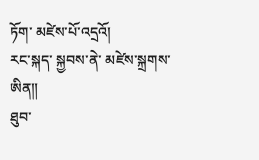ཏོག་ མཛེས་པོ་འདྲའོ།
རང་སྐད་ སྐྱབས་ནེ་ མཛེས་སྐྲགས་ཨིན༎
ཐུབ་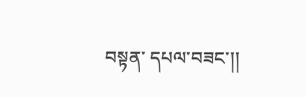བསྟན་ དཔལ་བཟང་།།